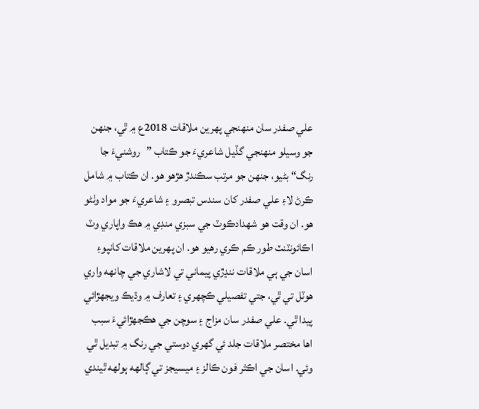علي صفدر سان منهنجي پهرين ملاقات 2018ع ۾ ٿي، جنهن جو وسيلو منهنجي گڏيل شاعريءَ جو ڪتاب ”روشنيءَ جا رنگ“ بڻيو، جنهن جو مرتب سڪندڙ هڙهو هو. ان ڪتاب ۾ شامل ڪرڻ لاءِ علي صفدر کان سندس تبصرو ۽ شاعريءَ جو مواد وٺڻو هو. ان وقت هو شهدادڪوٽ جي سبزي منڊي ۾ هڪ واپاري وٽ اڪائونٽنٽ طور ڪم ڪري رهيو هو. ان پهرين ملاقات کانپوءِ اسان جي ٻي ملاقات ننڍڙي پيماني تي لاشاري جي چانهه واري هوٽل تي ٿي، جتي تفصيلي ڪچهري ۽ تعارف ۾ وڌيڪ ويجهڙائي پيدا ٿي. علي صفدر سان مزاج ۽ سوچن جي هڪجهڙائيءَ سبب اها مختصر ملاقات جلد ئي گهري دوستي جي رنگ ۾ تبديل ٿي وئي. اسان جي اڪثر فون ڪالز ۽ ميسيجز تي ڳالهه ٻولهه ٿيندي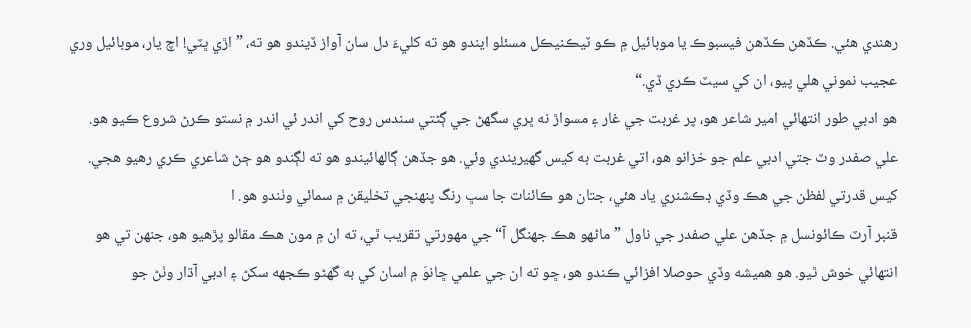رهندي هئي. ڪڏهن ڪڏهن فيسبوڪ يا موبائيل ۾ ڪو ٽيڪنيڪل مسئلو ايندو هو ته کليءَ دل سان آواز ڏيندو هو ته، ”اڙي ڀٽي! اچ يار، موبائيل وري عجيب نموني هلي پيو، ان کي سيٽ ڪري ڏي.“
هو ادبي طور انتهائي امير شاعر هو، پر غربت جي غار ۽ مسواڙ نه ڀري سگهڻ جي ڳڻتي سندس روح کي اندر ئي اندر ۾ نستو ڪرڻ شروع ڪيو هو. علي صفدر وٽ جتي ادبي علم جو خزانو هو، اتي غربت به کيس گهيريندي وئي. هو جڏهن ڳالهائيندو هو ته لڳندو هو ڄڻ شاعري ڪري رهيو هجي. کيس قدرتي لفظن جي هڪ وڏي ڊڪشنري ياد هئي، جتان هو ڪائنات جا سڀ رنگ پنهنجي تخليقن ۾ سمائي وٺندو هو. ا
قنبر آرٽ ڪائونسل ۾ جڏهن علي صفدر جي ناول ”ماڻهو هڪ جهنگل آ“ جي مهورتي تقريب ٿي، ته ان ۾ مون هڪ مقالو پڙهيو هو، جنهن تي هو انتهائي خوش ٿيو. هو هميشه وڏي حوصلا افزائي ڪندو هو، ڇو ته ان جي علمي ڇانوَ ۾ اسان کي به گهڻو ڪجهه سکڻ ۽ ادبي آڌار وٺڻ جو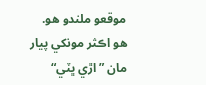موقعو ملندو هو. هو اڪثر مونکي پيار مان ”اڙي ڀٽي“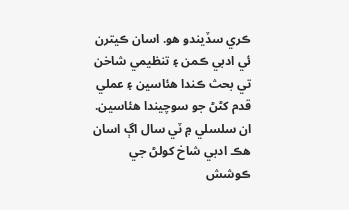ڪري سڏيندو هو. اسان ڪيترن ئي ادبي ڪمن ۽ تنظيمي شاخن تي بحث ڪندا هئاسين ۽ عملي قدم کڻڻ جو سوچيندا هئاسين. ان سلسلي ۾ ٽي سال اڳ اسان هڪ ادبي شاخ کولڻ جي ڪوشش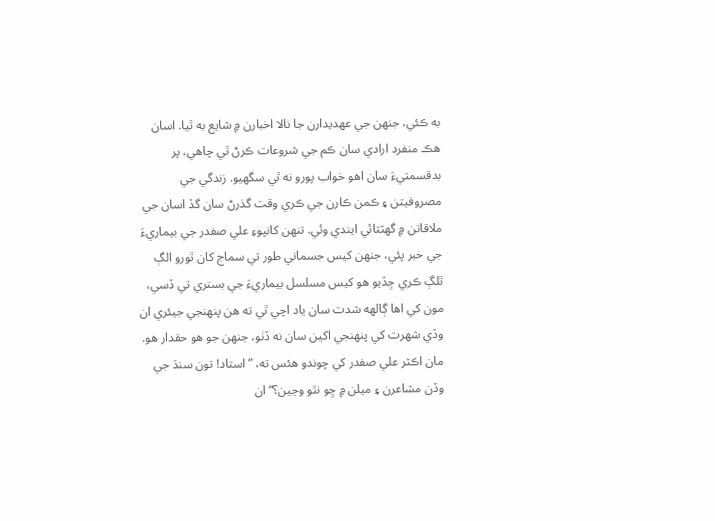به ڪئي، جنهن جي عهديدارن جا نالا اخبارن ۾ شايع به ٿيا. اسان هڪ منفرد ارادي سان ڪم جي شروعات ڪرڻ ٿي چاهي، پر بدقسمتيءَ سان اهو خواب پورو نه ٿي سگهيو. زندگي جي مصروفيتن ۽ ڪمن ڪارن جي ڪري وقت گذرڻ سان گڏ اسان جي ملاقاتن ۾ گهٽتائي ايندي وئي. تنهن کانپوءِ علي صفدر جي بيماريءَ جي خبر پئي، جنهن کيس جسماني طور تي سماج کان ٿورو الڳ ٿلڳ ڪري ڇڏيو هو کيس مسلسل بيماريءَ جي بستري تي ڏسي، مون کي اها ڳالهه شدت سان ياد اچي ٿي ته هن پنهنجي جيئري ان وڏي شهرت کي پنهنجي اکين سان نه ڏٺو، جنهن جو هو حقدار هو. مان اڪثر علي صفدر کي چوندو هئس ته، ”استاد! تون سنڌ جي وڏن مشاعرن ۽ ميلن ۾ ڇو نٿو وڃين؟“ ان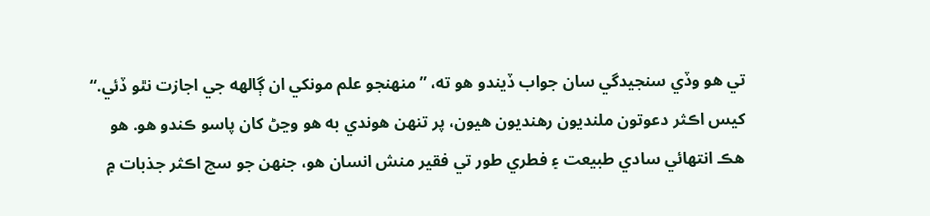تي هو وڏي سنجيدگي سان جواب ڏيندو هو ته، ”منهنجو علم مونکي ان ڳالهه جي اجازت نٿو ڏئي.“ کيس اڪثر دعوتون ملنديون رهنديون هيون، پر تنهن هوندي به هو وڃڻ کان پاسو ڪندو هو. هو هڪ انتهائي سادي طبيعت ۽ فطري طور تي فقير منش انسان هو، جنهن جو سچ اڪثر جذبات ۾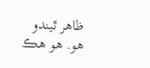ظاهر ٿيندو هو. هو هڪ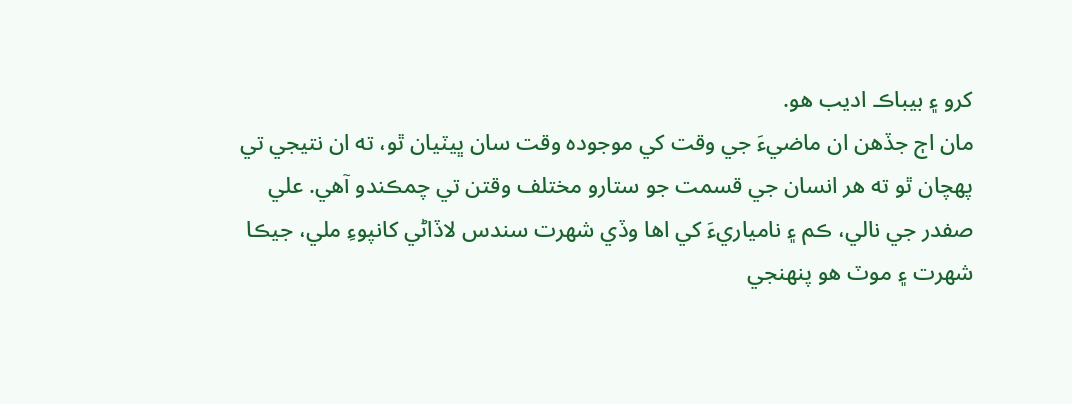کرو ۽ بيباڪ اديب هو.
مان اڄ جڏهن ان ماضيءَ جي وقت کي موجوده وقت سان ڀيٽيان ٿو، ته ان نتيجي تي پهچان ٿو ته هر انسان جي قسمت جو ستارو مختلف وقتن تي چمڪندو آهي. علي صفدر جي نالي، ڪم ۽ نامياريءَ کي اها وڏي شهرت سندس لاڏاڻي کانپوءِ ملي، جيڪا شهرت ۽ موٽ هو پنهنجي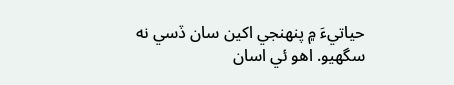حياتيءَ ۾ پنهنجي اکين سان ڏسي نه سگهيو. اهو ئي اسان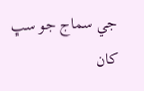جي سماج جو سڀ کان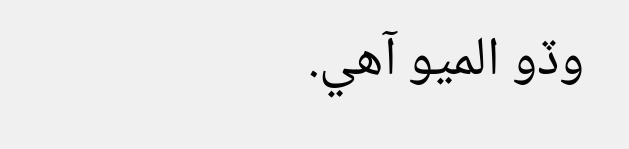وڏو الميو آهي.